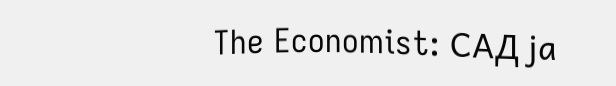The Economist: САД ја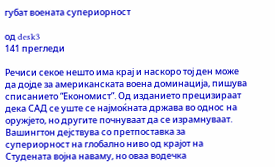губат воената супериорност

од desk3
141 прегледи

Речиси секое нешто има крај и наскоро тој ден може да дојде за американската воена доминација, пишува списанието “Економист”. Од изданието прецизираат дека САД се уште се најмоќната држава во однос на оружјето, но другите почнуваат да се израмнуваат. Вашингтон дејствува со претпоставка за супериорност на глобално ниво од крајот на Студената војна наваму, но оваа водечка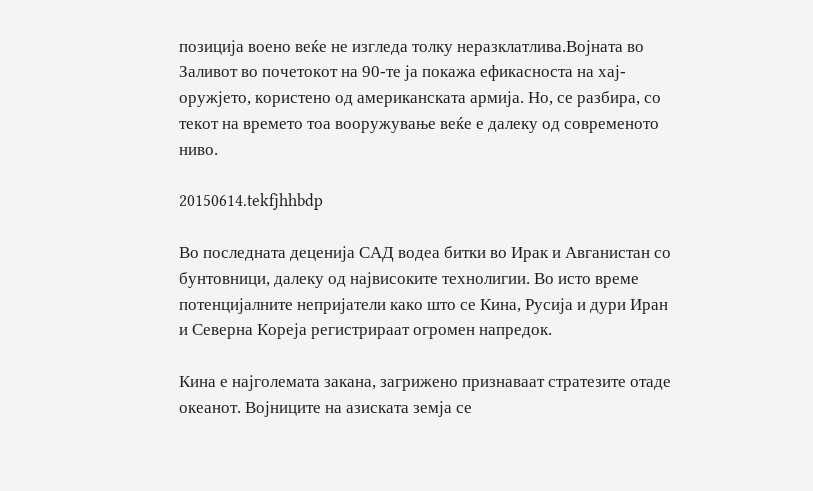позиција воено веќе не изгледа толку неразклатлива.Војната во Заливот во почетокот на 90-те ја покажа ефикасноста на хај-оружјето, користено од американската армија. Но, се разбира, со текот на времето тоа вооружување веќе е далеку од современото ниво.

20150614.tekfjhhbdp

Во последната деценија САД водеа битки во Ирак и Авганистан со бунтовници, далеку од највисоките технолигии. Во исто време потенцијалните непријатели како што се Кина, Русија и дури Иран и Северна Кореја регистрираат огромен напредок.

Кина е најголемата закана, загрижено признаваат стратезите отаде океанот. Војниците на азиската земја се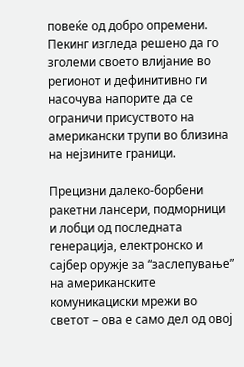повеќе од добро опремени. Пекинг изгледа решено да го зголеми своето влијание во регионот и дефинитивно ги насочува напорите да се ограничи присуството на американски трупи во близина на нејзините граници.

Прецизни далеко-борбени ракетни лансери, подморници и лобци од последната генерација, електронско и сајбер оружје за “заслепување” на американските комуникациски мрежи во светот – ова е само дел од овој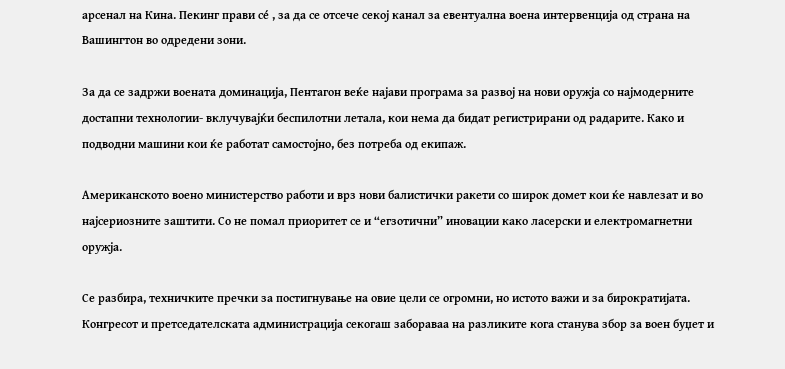арсенал на Кина. Пекинг прави сé , за да се отсече секој канал за евентуална воена интервенција од страна на Вашингтон во одредени зони.

За да се задржи воената доминација, Пентагон веќе најави програма за развој на нови оружја со најмодерните достапни технологии- вклучувајќи беспилотни летала, кои нема да бидат регистрирани од радарите. Како и подводни машини кои ќе работат самостојно, без потреба од екипаж.

Американското воено министерство работи и врз нови балистички ракети со широк домет кои ќе навлезат и во најсериозните заштити. Со не помал приоритет се и “егзотични” иновации како ласерски и електромагнетни оружја.

Се разбира, техничките пречки за постигнување на овие цели се огромни, но истото важи и за бирократијата. Конгресот и претседателската администрација секогаш забораваа на разликите кога станува збор за воен буџет и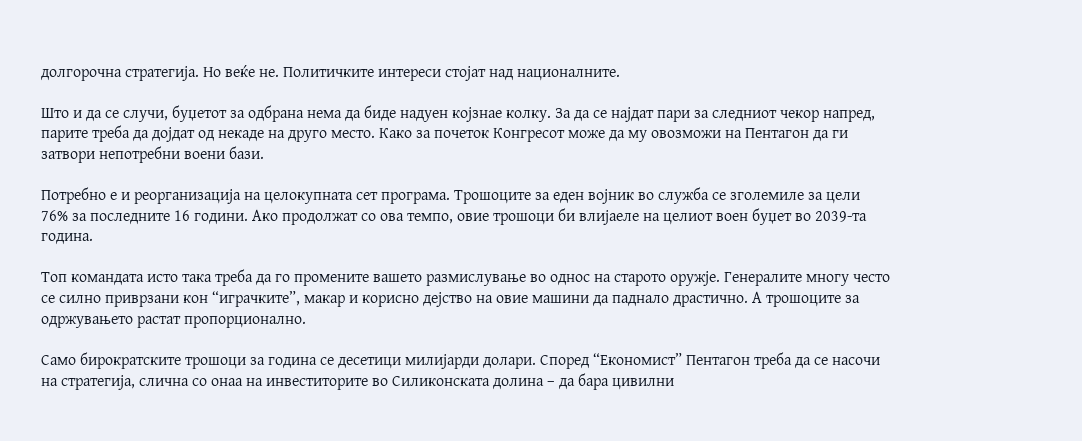долгорочна стратегија. Но веќе не. Политичките интереси стојат над националните.

Што и да се случи, буџетот за одбрана нема да биде надуен којзнае колку. За да се најдат пари за следниот чекор напред, парите треба да дојдат од некаде на друго место. Како за почеток Конгресот може да му овозможи на Пентагон да ги затвори непотребни воени бази.

Потребно е и реорганизација на целокупната сет програма. Трошоците за еден војник во служба се зголемиле за цели 76% за последните 16 години. Ако продолжат со ова темпо, овие трошоци би влијаеле на целиот воен буџет во 2039-та година.

Топ командата исто така треба да го промените вашето размислување во однос на старото оружје. Генералите многу често се силно приврзани кон “играчките”, макар и корисно дејство на овие машини да паднало драстично. А трошоците за одржувањето растат пропорционално.

Само бирократските трошоци за година се десетици милијарди долари. Според “Економист” Пентагон треба да се насочи на стратегија, слична со онаа на инвеститорите во Силиконската долина – да бара цивилни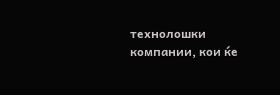технолошки компании, кои ќе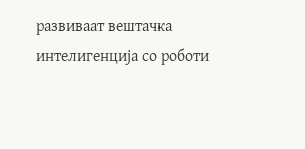развиваат вештачка интелигенција со роботи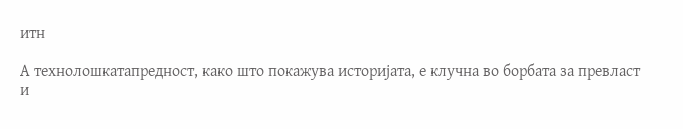итн

А технолошкатапредност, како што покажува историјата, е клучна во борбата за превласт и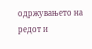одржувањето на редот и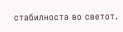стабилноста во светот.